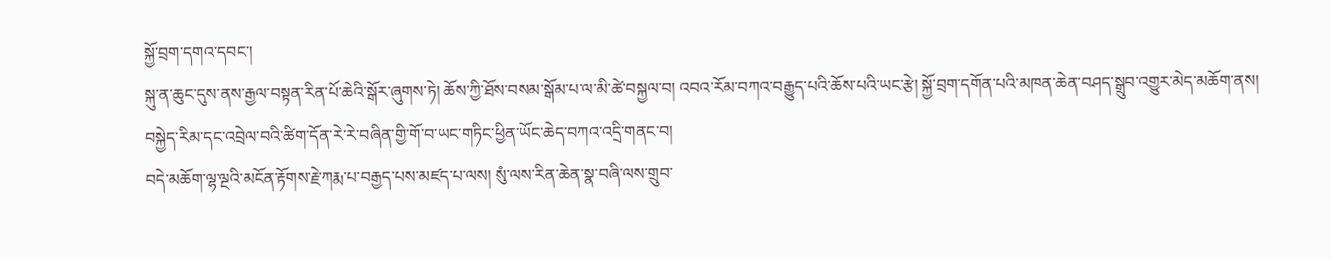སྐྱོ་བྲག་དགའ་དབང་།
སྐུ་ན་ཆུང་དུས་ནས་རྒྱལ་བསྟན་རིན་པོ་ཆེའི་སྒོར་ཞུགས་ཏེ། ཆོས་ཀྱི་ཐོས་བསམ་སྒོམ་པ་ལ་མི་ཚེ་བསྐྱལ་བ། འབའ་རོམ་བཀའ་བརྒྱུད་པའི་ཆོས་པའི་ཡང་རྩེ། སྐྱོ་བྲག་དགོན་པའི་མཁན་ཆེན་བཤད་སྒྲུབ་འགྱུར་མེད་མཆོག་ནས། བསྐྱེད་རིམ་དང་འབྲེལ་བའི་ཚིག་དོན་རེ་རེ་བཞིན་གྱི་གོ་བ་ཡང་གཏིང་ཕྱིན་ཡོང་ཆེད་བཀའ་འདྲི་གནང་བ།
བདེ་མཆོག་ལྷ་ལྔའི་མངོན་རྟོགས་རྗེ་ཀརྨ་པ་བརྒྱད་པས་མཛད་པ་ལས། སུཾ་ལས་རིན་ཆེན་སྣ་བཞི་ལས་གྲུབ་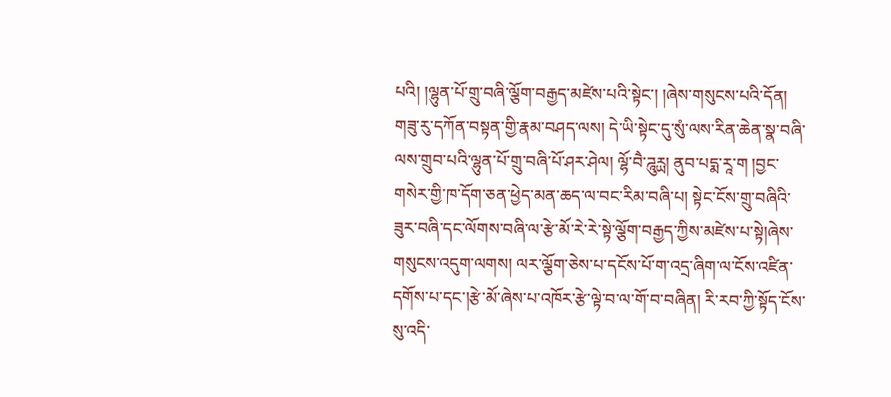པའི། །ལྷུན་པོ་གྲུ་བཞི་ལྕོག་བརྒྱད་མཛེས་པའི་སྟེང་། །ཞེས་གསུངས་པའི་དོན། གཟུ་རུ་དཀོན་བསྟན་གྱི་རྣམ་བཤད་ལས། དེ་ཡི་སྟེང་དུ་སུཾ་ལས་རིན་ཆེན་སྣ་བཞི་ལས་གྲུབ་པའི་ལྷུན་པོ་གྲུ་བཞི་པོ་ཤར་ཤེལ། ལྷོ་བཻ་ཌཱུཪྻ། ནུབ་པདྨ་རཱ་ག །བྱང་གསེར་གྱི་ཁ་དོག་ཅན་ཕྱེད་མན་ཆད་ལ་བང་རིམ་བཞི་པ། སྟེང་ངོས་གྲུ་བཞིའི་ཟུར་བཞི་དང་ལོགས་བཞི་ལ་རྩེ་མོ་རེ་རེ་སྟེ་ལྕོག་བརྒྱད་ཀྱིས་མཛེས་པ་སྟེ།ཞེས་གསུངས་འདུག་ལགས། ལར་ལྕོག་ཅེས་པ་དངོས་པོ་ག་འདྲ་ཞིག་ལ་ངོས་འཛིན་དགོས་པ་དང་།རྩེ་མོ་ཞེས་པ་འཁོར་རྩེ་ལྟེ་བ་ལ་གོ་བ་བཞིན། རི་རབ་ཀྱི་སྟོད་ངོས་སུ་འདི་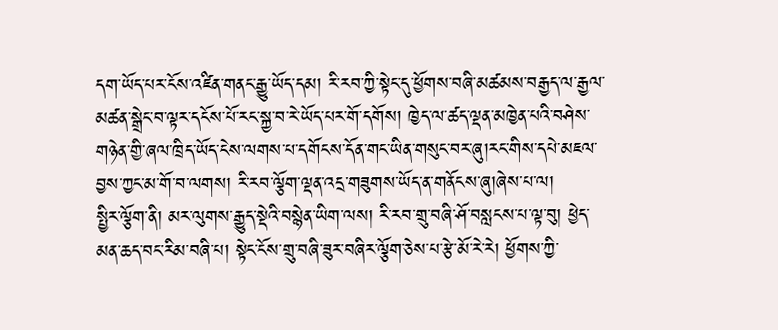དག་ཡོད་པར་ངོས་འཛིན་གནང་རྒྱུ་ཡོད་དམ། རི་རབ་ཀྱི་སྟེང་དུ་ཕྱོགས་བཞི་མཚམས་བརྒྱད་ལ་རྒྱལ་མཚན་སྒྲེང་བ་ལྟར་དངོས་པོ་རང་སྐྱ་བ་རེ་ཡོད་པར་གོ་དགོས། ཁྱེད་ལ་ཚད་ལྡན་མཁྱེན་པའི་བཤེས་གཉེན་གྱི་ཞལ་ཁྲིད་ཡོད་ངེས་ལགས་པ་དགོངས་དོན་གང་ཡིན་གསུང་བར་ཞུ།རང་གིས་དཔེ་མཇལ་བྱས་ཀྱང་མ་གོ་བ་ལགས། རི་རབ་ལྕོག་ལྡན་འདྲ་གཟུགས་ཡོད་ན་གནོངས་ཞུ།ཞེས་པ་ལ།
སྤྱིར་ལྕོག་ནི། མར་ལུགས་རྒྱུད་སྡེའི་བསྙེན་ཡིག་ལས། རི་རབ་གྲུ་བཞི་ཤོ་བསླངས་པ་ལྟ་བུ། ཕྱེད་མན་ཆད་བང་རིམ་བཞི་པ། སྟེང་ངོས་གྲུ་བཞི་ཟུར་བཞིར་ལྕོག་ཅེས་པ་རྩེ་མོ་རེ་རེ། ཕྱོགས་ཀྱི་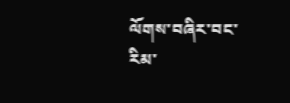ལོགས་བཞིར་བང་རིམ་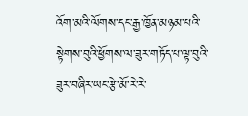འོག་མའི་ལོགས་དང་རྒྱ་ཁྱོན་མཉམ་པའི་སྟེགས་བུའི་ཕྱོགས་ལ་ཟུར་གཏོད་པ་ལྟ་བུའི་ཟུར་བཞིར་ཡང་རྩེ་མོ་རེ་རེ་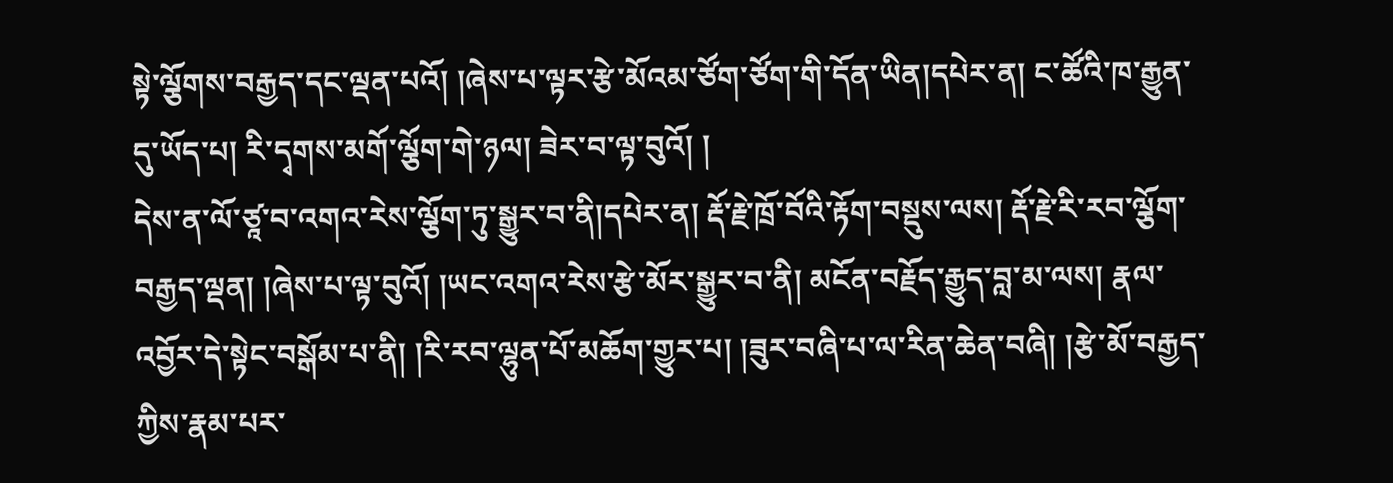སྟེ་ལྕོགས་བརྒྱད་དང་ལྡན་པའོ། །ཞེས་པ་ལྟར་རྩེ་མོའམ་ཙོག་ཙོག་གི་དོན་ཡིན།དཔེར་ན། ང་ཚོའི་ཁ་རྒྱུན་དུ་ཡོད་པ། རི་དྭགས་མགོ་ལྕོག་གེ་ཉལ། ཟེར་བ་ལྟ་བུའོ། །
དེས་ན་ལོ་ཙཱ་བ་འགའ་རེས་ལྕོག་ཏུ་སྒྱུར་བ་ནི།དཔེར་ན། རྡོ་རྗེ་ཁྲོ་བོའི་རྟོག་བསྡུས་ལས། རྡོ་རྗེ་རི་རབ་ལྕོག་བརྒྱད་ལྡན། །ཞེས་པ་ལྟ་བུའོ། །ཡང་འགའ་རེས་རྩེ་མོར་སྒྱུར་བ་ནི། མངོན་བརྗོད་རྒྱུད་བླ་མ་ལས། རྣལ་འབྱོར་དེ་སྟེང་བསྒོམ་པ་ནི། །རི་རབ་ལྷུན་པོ་མཆོག་གྱུར་པ། །ཟུར་བཞི་པ་ལ་རིན་ཆེན་བཞི། །རྩེ་མོ་བརྒྱད་ཀྱིས་རྣམ་པར་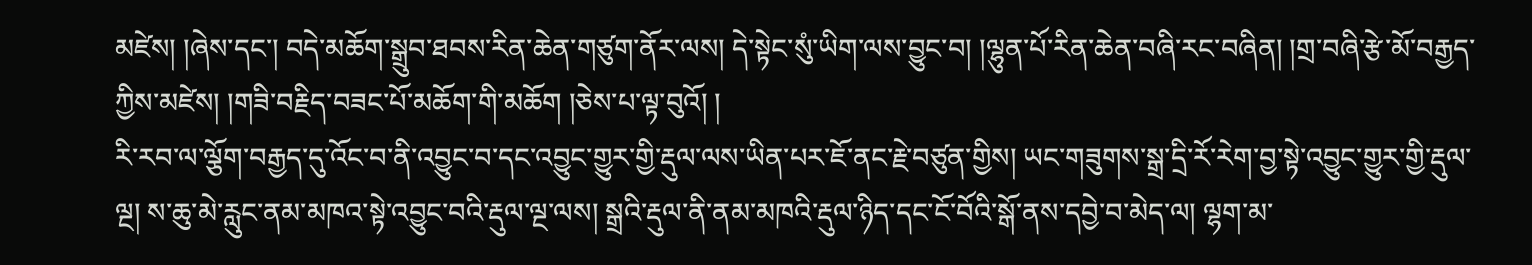མཛེས། །ཞེས་དང་། བདེ་མཆོག་སྒྲུབ་ཐབས་རིན་ཆེན་གཙུག་ནོར་ལས། དེ་སྟེང་སུཾ་ཡིག་ལས་བྱུང་བ། །ལྷུན་པོ་རིན་ཆེན་བཞི་རང་བཞིན། །གྲ་བཞི་རྩེ་མོ་བརྒྱད་ཀྱིས་མཛེས། །གཟི་བརྗིད་བཟང་པོ་མཆོག་གི་མཆོག །ཅེས་པ་ལྟ་བུའོ། །
རི་རབ་ལ་ལྕོག་བརྒྱད་དུ་འོང་བ་ནི་འབྱུང་བ་དང་འབྱུང་གྱུར་གྱི་རྡུལ་ལས་ཡིན་པར་ཇོ་ནང་རྗེ་བཙུན་གྱིས། ཡང་གཟུགས་སྒྲ་དྲི་རོ་རེག་བྱ་སྟེ་འབྱུང་གྱུར་གྱི་རྡུལ་ལྔ། ས་ཆུ་མེ་རླུང་ནམ་མཁའ་སྟེ་འབྱུང་བའི་རྡུལ་ལྔ་ལས། སྒྲའི་རྡུལ་ནི་ནམ་མཁའི་རྡུལ་ཉིད་དང་ངོ་བོའི་སྒོ་ནས་དབྱེ་བ་མེད་ལ། ལྷག་མ་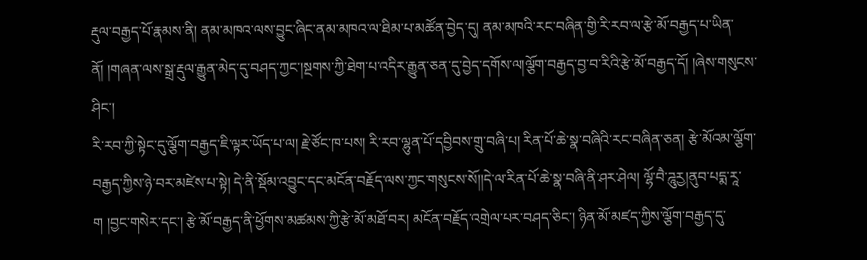རྡུལ་བརྒྱད་པོ་རྣམས་ནི། ནམ་མཁའ་ལས་བྱུང་ཞིང་ནམ་མཁའ་ལ་ཐིམ་པ་མཚོན་བྱེད་དུ། ནམ་མཁའི་རང་བཞིན་གྱི་རི་རབ་ལ་རྩེ་མོ་བརྒྱད་པ་ཡིན་ནོ། །གཞན་ལས་སྒྲ་རྡུལ་རྒྱུན་མེད་དུ་བཤད་ཀྱང་།སྔགས་ཀྱི་ཐེག་པ་འདིར་རྒྱུན་ཅན་དུ་བྱེད་དགོས་ལ།ལྕོག་བརྒྱད་བྱ་བ་རིའི་རྩེ་མོ་བརྒྱད་དོ། །ཞེས་གསུངས་ཤིང་།
རི་རབ་ཀྱི་སྟེང་དུ་ལྕོག་བརྒྱད་ཇི་ལྟར་ཡོད་པ་ལ། རྗེ་ཙོང་ཁ་པས། རི་རབ་ལྷུན་པོ་དབྱིབས་གྲུ་བཞི་པ། རིན་པོ་ཆེ་སྣ་བཞིའི་རང་བཞིན་ཅན། རྩེ་མོའམ་ལྕོག་བརྒྱད་ཀྱིས་ཉེ་བར་མཛེས་པ་སྟེ། དེ་ནི་སྡོམ་འབྱུང་དང་མངོན་བརྗོད་ལས་ཀྱང་གསུངས་སོ།།དེ་ལ་རིན་པོ་ཆེ་སྣ་བཞི་ནི་ཤར་ཤེལ། ལྷོ་བཻ་ཌཱུརྱ།ནུབ་པདྨ་རཱ་ག །བྱང་གསེར་དང་། རྩེ་མོ་བརྒྱད་ནི་ཕྱོགས་མཚམས་ཀྱི་རྩེ་མོ་མཐོ་བར། མངོན་བརྗོད་འགྲེལ་པར་བཤད་ཅིང་། ཉིན་མོ་མཛད་ཀྱིས་ལྕོག་བརྒྱད་དུ་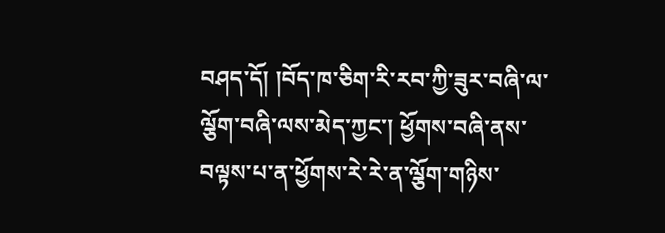བཤད་དོ། །བོད་ཁ་ཅིག་རི་རབ་ཀྱི་ཟུར་བཞི་ལ་ལྕོག་བཞི་ལས་མེད་ཀྱང་། ཕྱོགས་བཞི་ནས་བལྟས་པ་ན་ཕྱོགས་རེ་རེ་ན་ལྕོག་གཉིས་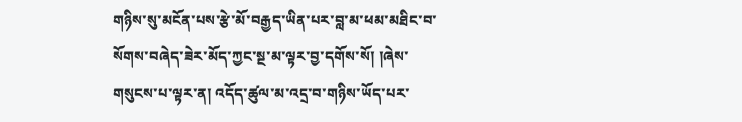གཉིས་སུ་མངོན་པས་རྩེ་མོ་བརྒྱད་ཡིན་པར་བླ་མ་ཕམ་མཐིང་བ་སོགས་བཞེད་ཟེར་མོད་ཀྱང་སྔ་མ་ལྟར་བྱ་དགོས་སོ། །ཞེས་གསུངས་པ་ལྟར་ན། འདོད་ཚུལ་མ་འདྲ་བ་གཉིས་ཡོད་པར་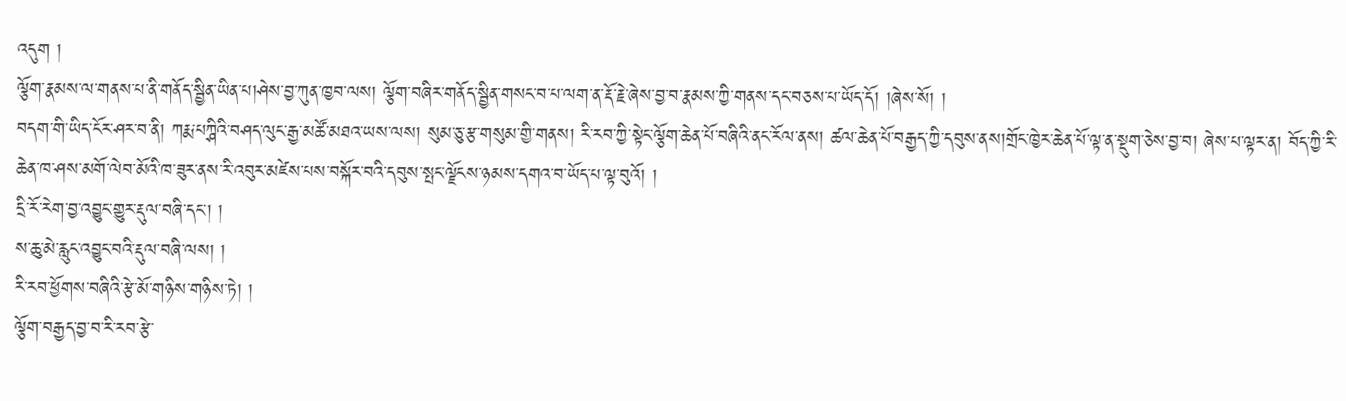འདུག །
ལྕོག་རྣམས་ལ་གནས་པ་ནི་གནོད་སྦྱིན་ཡིན་པ།ཤེས་བྱ་ཀུན་ཁྱབ་ལས། ལྕོག་བཞིར་གནོད་སྦྱིན་གསང་བ་པ་ལག་ན་རྡོ་རྗེ་ཞེས་བྱ་བ་རྣམས་ཀྱི་གནས་དང་བཅས་པ་ཡོད་དོ། །ཞེས་སོ། །
བདག་གི་ཡིད་ངོར་ཤར་བ་ནི། ཀརྨ་པཀྴིའི་བཤད་ལུང་རྒྱ་མཚོ་མཐའ་ཡས་ལས། སུམ་ཅུ་རྩ་གསུམ་གྱི་གནས། རི་རབ་ཀྱི་སྟེང་ལྕོག་ཆེན་པོ་བཞིའི་ནང་རོལ་ནས། ཚལ་ཆེན་པོ་བརྒྱད་ཀྱི་དབུས་ནས།གྲོང་ཁྱེར་ཆེན་པོ་ལྟ་ན་སྡུག་ཅེས་བྱ་བ། ཞེས་པ་ལྟར་ན། བོད་ཀྱི་རི་ཆེན་ཁ་ཤས་མགོ་ལེབ་མོའི་ཁ་ཟུར་ནས་རི་འབུར་མཛེས་པས་བསྐོར་བའི་དབུས་སྤང་ལྗོངས་ཉམས་དགའ་བ་ཡོད་པ་ལྟ་བུའོ། །
དྲི་རོ་རེག་བྱ་འབྱུང་གྱུར་རྡུལ་བཞི་དང་། །
ས་ཆུ་མེ་རླུང་འབྱུང་བའི་རྡུལ་བཞི་ལས། །
རི་རབ་ཕྱོགས་བཞིའི་རྩེ་མོ་གཉིས་གཉིས་ཏེ། །
ལྕོག་བརྒྱད་བྱ་བ་རི་རབ་རྩེ་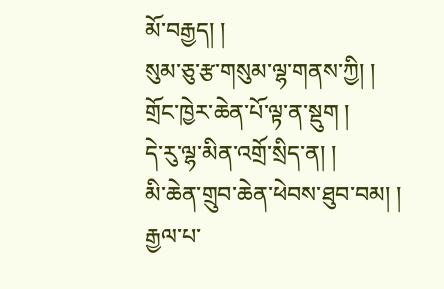མོ་བརྒྱད། །
སུམ་ཅུ་རྩ་གསུམ་ལྷ་གནས་ཀྱི། །
གྲོང་ཁྱེར་ཆེན་པོ་ལྟ་ན་སྡུག །
དེ་རུ་ལྷ་མིན་འགྲོ་སྲིད་ན། །
མི་ཆེན་གྲུབ་ཆེན་ཕེབས་ཐུབ་བམ། །
རྒྱལ་པ་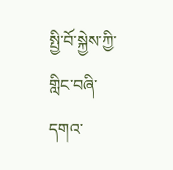སྤྱི་བོ་སྐྱེས་ཀྱི་གླིང་བཞི་དགའ་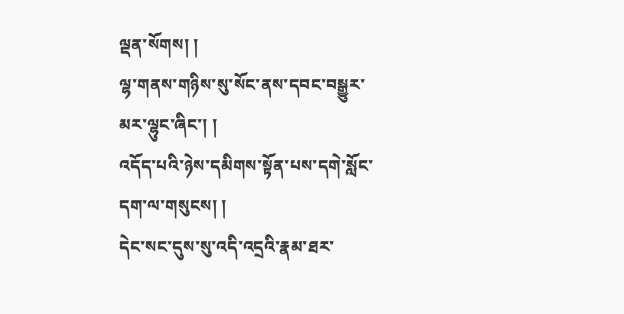ལྡན་སོགས། །
ལྷ་གནས་གཉིས་སུ་སོང་ནས་དབང་བསྒྱུར་མར་ལྷུང་ཞིང་། །
འདོད་པའི་ཉེས་དམིགས་སྟོན་པས་དགེ་སློང་དག་ལ་གསུངས། །
དེང་སང་དུས་སུ་འདི་འདྲའི་རྣམ་ཐར་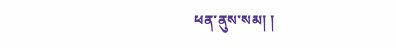ཕན་ནུས་སམ། །